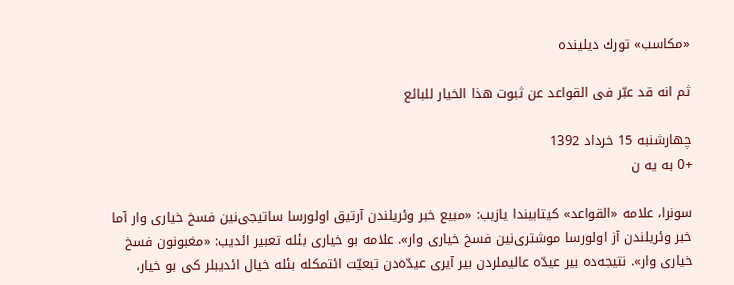«مكاسب» تورك دیلینده

ثم انه قد عبّر فی القواعد عن ثبوت هذا الخیار للبائع

چهارشنبه 15 خرداد 1392
+0 به یه ن

سونرا، علامه «القواعد» كیتابیندا یازیب: «مبیع خبر وئریلندن آرتیق اولورسا ساتیجی‌نین فسخ خیاری وار آما خبر وئریلندن آز اولورسا موشتری‌نین فسخ خیاری وار». علامه بو خیاری بئله تعبیر ائدیب: «مغبونون فسخ خیاری وار». نتیجه‌ده بیر عیدّه عالیملردن بیر آیری عیدّه‌دن تبعیّت ائتمكله بئله خیال ائدیبلر كی بو خیار،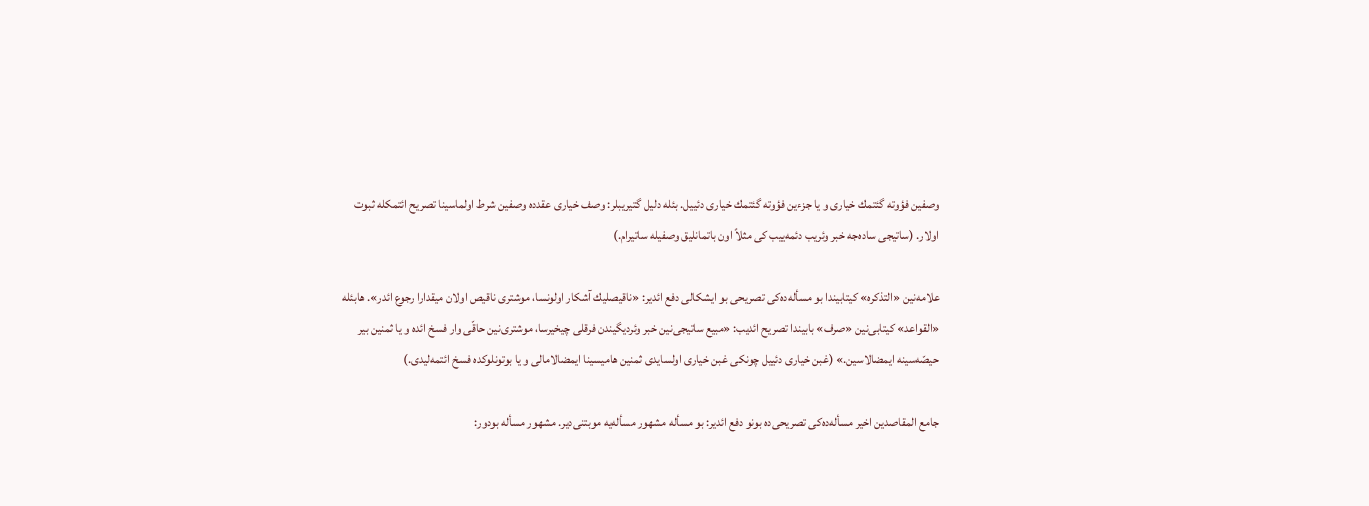وصفین فؤوته گئتمك خیاری و یا جزءین فؤوته گئتمك خیاری دئییل. بئله دلیل گتیریبلر: وصف خیاری عقدده وصفین شرط اولماسینا تصریح ائتمكله ثبوت اولار. (ساتیجی ساده‌جه خبر وئریب دئمه‌ییب كی مثلاً اون باتمانلیق وصفیله ساتیرام.)

علامه‌نین «التذكره» كیتابیندا بو مسأله‌ده‌كی تصریحی بو ایشكالی دفع ائدیر: «ناقیصلیك آشكار اولونسا، موشتری ناقیص اولان میقدارا رجوع ائدر». هابئله «القواعد» كیتابی‌نین «صرف» بابیندا تصریح ائدیب: «مبیع ساتیجی‌نین خبر وئردیگیندن فرقلی چیخیرسا، موشتری‌نین حاقّی وار فسخ ائده و یا ثمنین بیر حیصّه‌سینه ایمضالاسین.» (غبن خیاری دئییل چونكی غبن خیاری اولسایدی ثمنین هامیسینا ایمضالامالی و یا بوتونلوكده فسخ ائتمه‌لیدی.)

جامع المقاصدین اخیر مسأله‌ده‌كی تصریحی‌ده بونو دفع ائدیر: بو مسأله مشهور مسأله‌یه موبتنی‌دیر. مشهور مسأله بودور: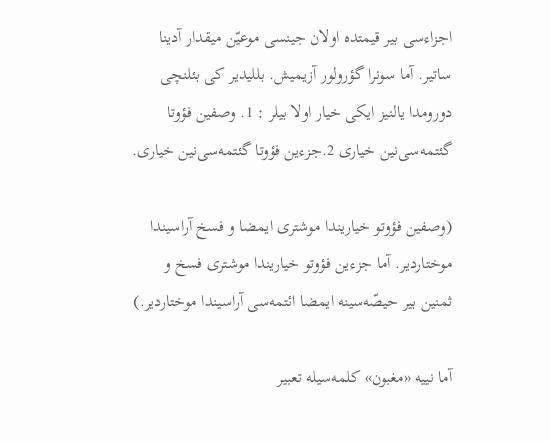اجزاءسی بیر قیمتده اولان جینسی موعیّن میقدار آدینا ساتیر. آما سونرا گؤرولور آزیمیش. بللیدیر كی بئلنچی دورومدا یالنیز ایكی خیار اولا بیلر : 1. وصفین فؤوتا گئتمه‌سی‌نین خیاری 2.جزءین فؤوتا گئتمه‌سی‌نین خیاری.

(وصفین فؤوتو خیاریندا موشتری ایمضا و فسخ آراسیندا موختاردیر. آما جزءین فؤوتو خیاریندا موشتری فسخ و ثمنین بیر حیصّه‌سینه ایمضا ائتمه‌سی آراسیندا موختاردیر.)

آما نییه «مغبون» كلمه‌سیله تعبیر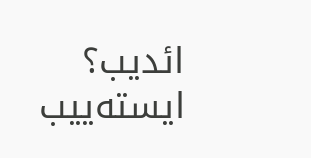ائدیب؟ ایسته‌ییب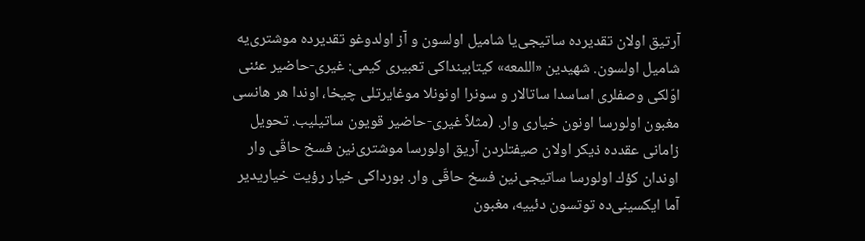آرتیق اولان تقدیرده ساتیجی‌یا شامیل اولسون و آز اولدوغو تقدیرده موشتری‌یه شامیل اولسون. شهیدین «اللمعه» كیتابینداكی تعبیری كیمی: غیری-حاضیر عئنی اوّلكی وصفلری اساسدا ساتالار و سونرا اونونلا موغایرتلی چیخا، اوندا هر هانسی مغبون اولورسا اونون خیاری وار. (مثلاً غیری-حاضیر قویون ساتیلیب. تحویل زامانی عقدده ذیكر اولان صیفتلردن آریق اولورسا موشتری‌نین فسخ حاقّی وار اوندان كؤك اولورسا ساتیجی‌نین فسخ حاقّی وار. بورداكی خیار رؤیت خیاریدیر آما ایكسینی‌ده توتسون دئییه، مغبون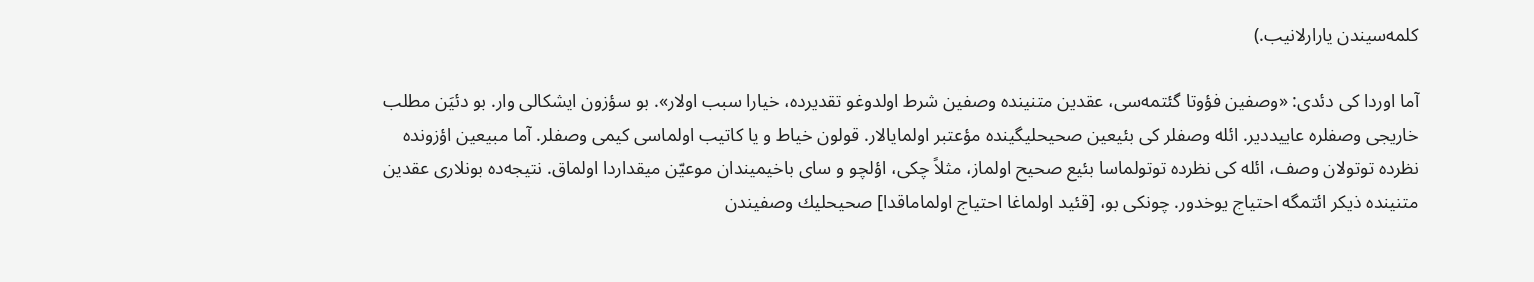كلمه‌سیندن یارارلانیب.)

آما اوردا كی دئدی: «وصفین فؤوتا گئتمه‌سی، عقدین متنینده وصفین شرط اولدوغو تقدیرده، خیارا سبب اولار». بو سؤزون ایشكالی وار. بو دئیَن مطلب خاریجی وصفلره عاییددیر. ائله وصفلر كی بئیعین صحیحلیگینده مؤعتبر اولمایالار. قولون خیاط و یا كاتیب اولماسی كیمی وصفلر. آما مبیعین اؤزونده نظرده توتولان وصف، ائله كی نظرده توتولماسا بئیع صحیح اولماز، مثلاً چكی، اؤلچو و سای باخیمیندان موعیّن میقداردا اولماق. نتیجه‌ده بونلاری عقدین متنینده ذیكر ائتمگه احتیاج یوخدور. چونكی بو، [قئید اولماغا احتیاج اولماماقدا] صحیحلیك وصفیندن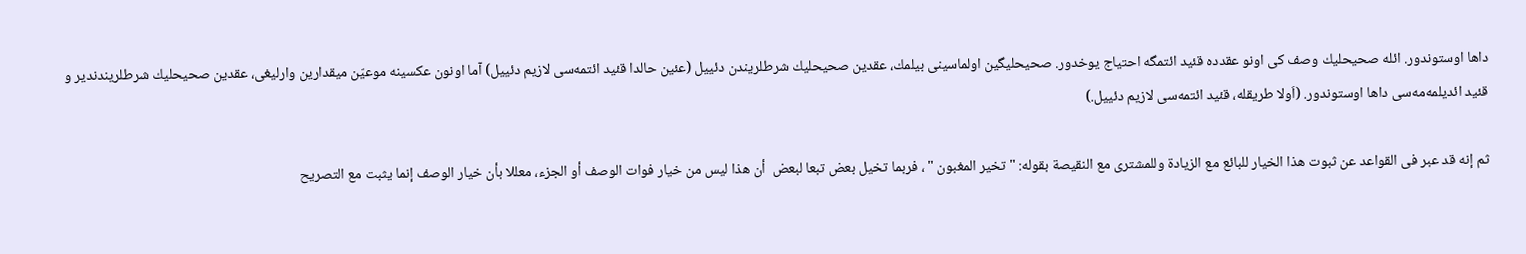داها اوستوندور. ائله صحیحلیك وصف كی اونو عقدده قئید ائتمگه احتیاج یوخدور. صحیحلیگین اولماسینی بیلمك، عقدین صحیحلیك شرطلریندن دئییل (عئین حالدا قئید ائتمه‌سی لازیم دئییل) آما اونون عكسینه موعیّن میقدارین وارلیغی، عقدین صحیحلیك شرطلریندندیر و قئید ائدیلمه‌مه‌سی داها اوستوندور. (اَولا طریقله، قئید ائتمه‌سی لازیم دئییل.)

ثم إنه قد عبر فی القواعد عن ثبوت هذا الخیار للبائع مع الزیادة وللمشتری مع النقیصة بقوله: " تخیر المغبون " ، فربما تخیل بعض تبعا لبعض  أن هذا لیس من خیار فوات الوصف أو الجزء، معللا بأن خیار الوصف إنما یثبت مع التصریح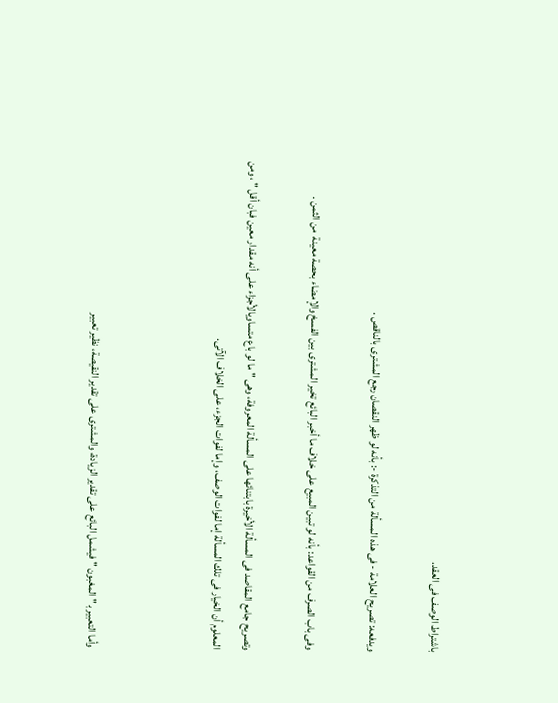باشتراط الوصف فی العقد.

ویدفعه: تصریح العلامة - فی هذه المسألة من التذكرة -: بأنه لو ظهر النقصان رجع المشتری بالناقص .

وفی باب الصرف من القواعد: بأنه لو تبین المبیع على خلاف ما أخبر البائع تخیر المشتری بین الفسخ والإمضاء بحصة معینة  من الثمن .

وتصریح جامع المقاصد فی المسألة الأخیرة بابتنائها على المسألة المعروفة، وهی " ما لو باع متساویالأجزاء على أنه مقدار معین فبان أقل " ، ومن المعلوم أن الخیار فی تلك المسألة إما لفوات الوصف، وإما لفوات الجزء، على الخلاف الآتی.



وأما التعبیر ب‍ " المغبون " فیشمل البائع على تقدیر الزیادة، والمشتری على تقدیر النقیصة، نظیر تعبیر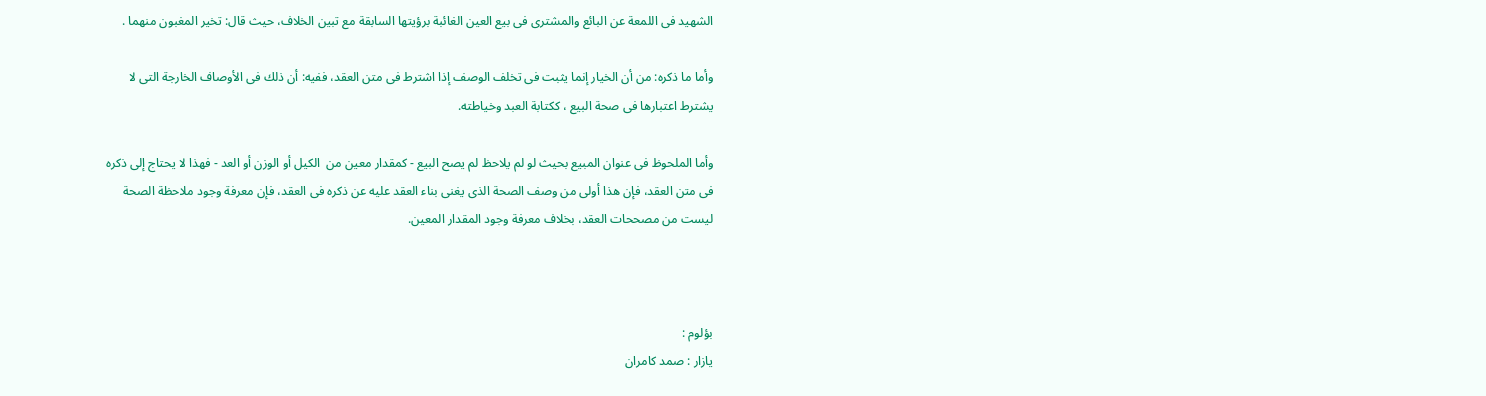الشهید فی اللمعة عن البائع والمشتری فی بیع العین الغائبة برؤیتها السابقة مع تبین الخلاف، حیث قال: تخیر المغبون منهما .

وأما ما ذكره: من أن الخیار إنما یثبت فی تخلف الوصف إذا اشترط فی متن العقد، ففیه: أن ذلك فی الأوصاف الخارجة التی لا یشترط اعتبارها فی صحة البیع ، ككتابة العبد وخیاطته.

وأما الملحوظ فی عنوان المبیع بحیث لو لم یلاحظ لم یصح البیع - كمقدار معین من  الكیل أو الوزن أو العد - فهذا لا یحتاج إلى ذكره فی متن العقد، فإن هذا أولى من وصف الصحة الذی یغنی بناء العقد علیه عن ذكره فی العقد، فإن معرفة وجود ملاحظة الصحة لیست من مصححات العقد، بخلاف معرفة وجود المقدار المعین.



بؤلوم :
یازار : صمد كامران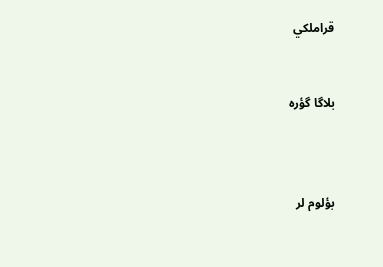قراملكي


بلاگا گؤره



بؤلوم لر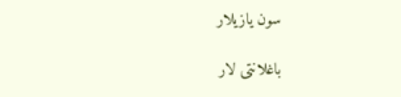سون یازیلار

باغلانتی لار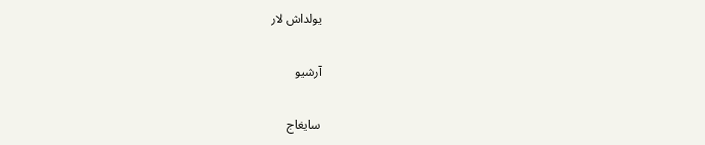یولداش لار

آرشیو

سایغاج